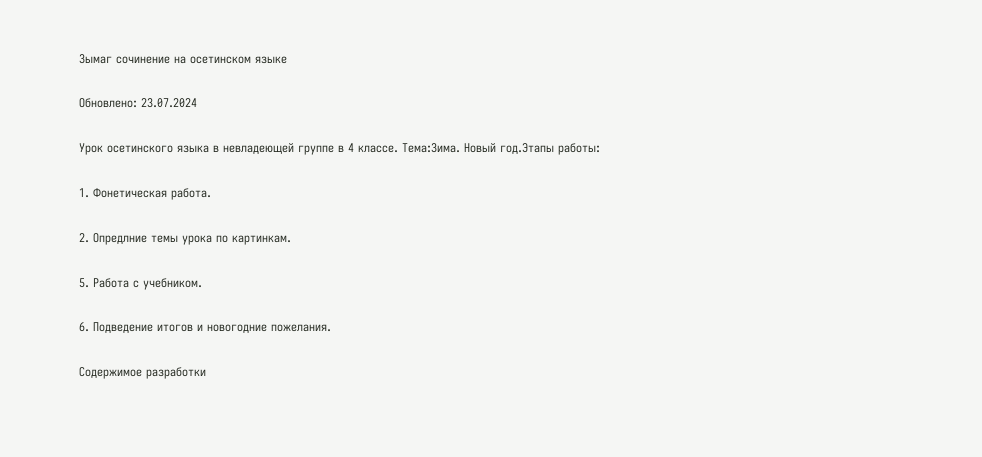Зымаг сочинение на осетинском языке

Обновлено: 23.07.2024

Урок осетинского языка в невладеющей группе в 4 классе. Тема:Зима. Новый год.Этапы работы:

1. Фонетическая работа.

2. Опредлние темы урока по картинкам.

5. Работа с учебником.

6. Подведение итогов и новогодние пожелания.

Содержимое разработки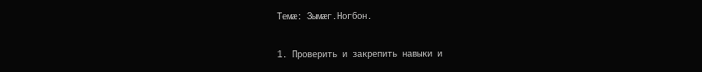Темæ: Зымæг.Ногбон.

1. Проверить и закрепить навыки и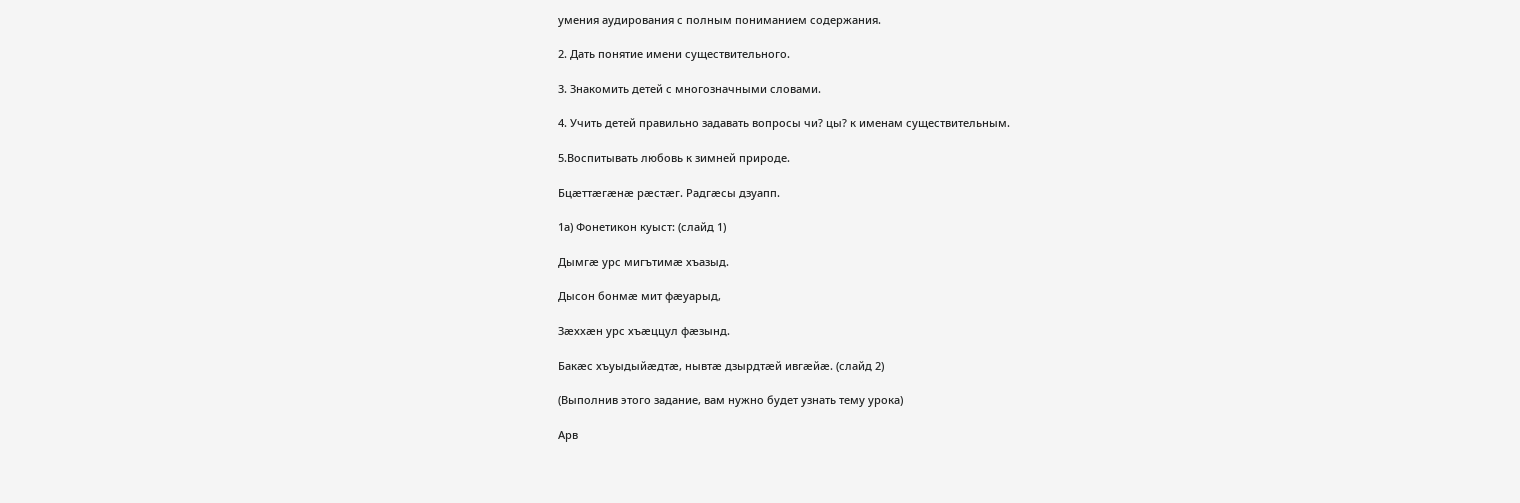умения аудирования с полным пониманием содержания.

2. Дать понятие имени существительного.

3. Знакомить детей с многозначными словами.

4. Учить детей правильно задавать вопросы чи? цы? к именам существительным.

5.Воспитывать любовь к зимней природе.

Бцæттæгæнæ рæстæг. Радгæсы дзуапп.

1а) Фонетикон куыст: (слайд 1)

Дымгæ урс мигътимæ хъазыд.

Дысон бонмæ мит фæуарыд,

Зæххæн урс хъæццул фæзынд.

Бакæс хъуыдыйæдтæ, нывтæ дзырдтæй ивгæйæ. (слайд 2)

(Выполнив этого задание, вам нужно будет узнать тему урока)

Арв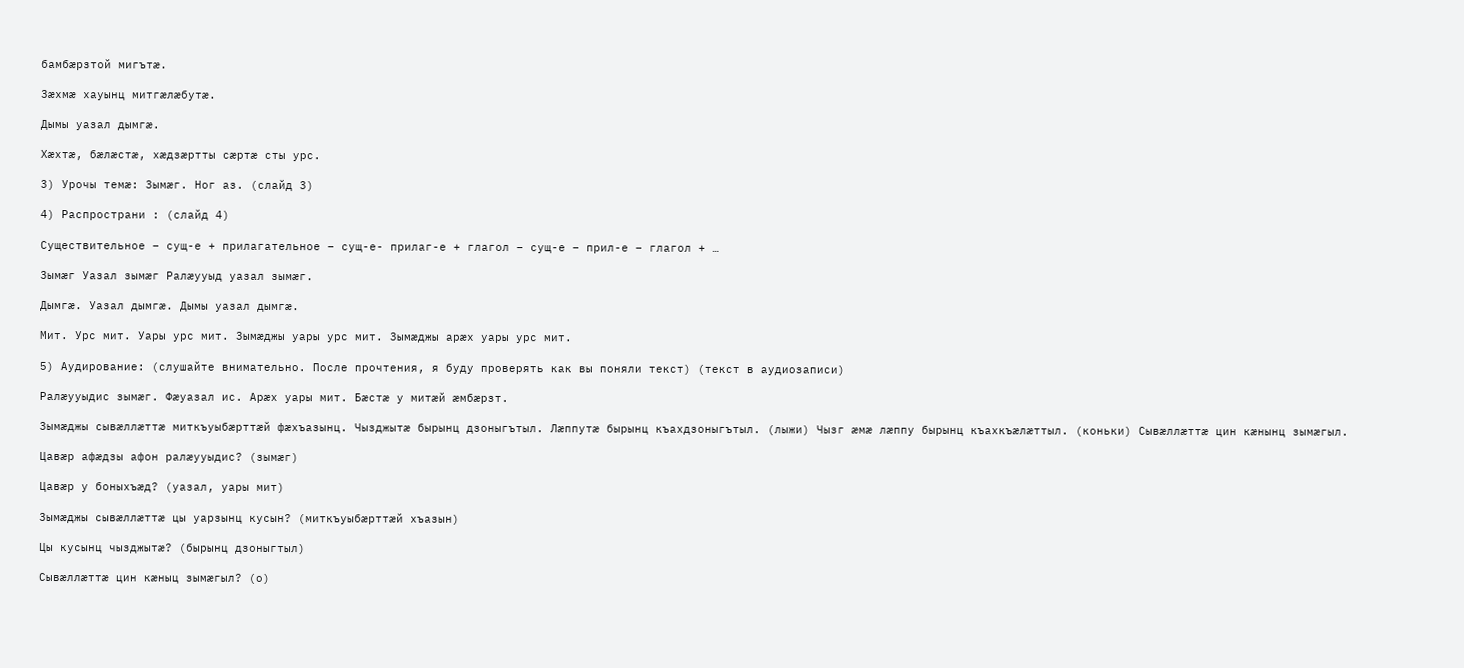бамбæрзтой мигътæ.

Зæхмæ хауынц митгæлæбутæ.

Дымы уазал дымгæ.

Хæхтæ, бæлæстæ, хæдзæртты сæртæ сты урс.

3) Урочы темæ: Зымæг. Ног аз. (слайд 3)

4) Распространи : (слайд 4)

Существительное – сущ-е + прилагательное – сущ-е- прилаг-е + глагол – сущ-е – прил-е – глагол + …

Зымæг Уазал зымæг Ралæууыд уазал зымæг.

Дымгæ. Уазал дымгæ. Дымы уазал дымгæ.

Мит. Урс мит. Уары урс мит. Зымæджы уары урс мит. Зымæджы арæх уары урс мит.

5) Аудирование: (слушайте внимательно. После прочтения, я буду проверять как вы поняли текст) (текст в аудиозаписи)

Ралæууыдис зымæг. Фæуазал ис. Арæх уары мит. Бæстæ у митæй æмбæрзт.

Зымæджы сывæллæттæ миткъуыбæрттæй фæхъазынц. Чызджытæ бырынц дзоныгътыл. Лæппутæ бырынц къахдзоныгътыл. (лыжи) Чызг æмæ лæппу бырынц къахкъæлæттыл. (коньки) Сывæллæттæ цин кæнынц зымæгыл.

Цавæр афæдзы афон ралæууыдис? (зымæг)

Цавæр у боныхъæд? (уазал, уары мит)

Зымæджы сывæллæттæ цы уарзынц кусын? (миткъуыбæрттæй хъазын)

Цы кусынц чызджытæ? (бырынц дзоныгтыл)

Сывæллæттæ цин кæныц зымæгыл? (о)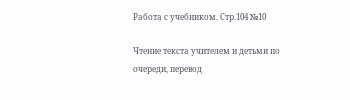Работа с учебником. Стр.104 №10

Чтение текста учителем и детьми по очереди, перевод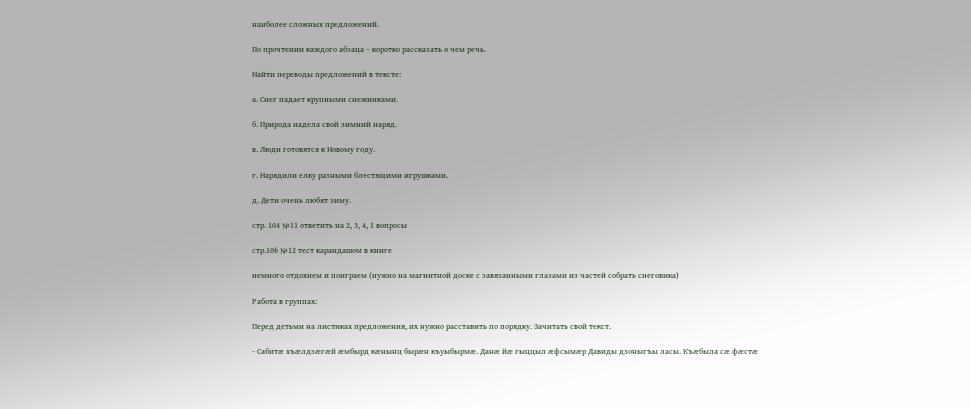наиболее сложных предложений.

По прочтении каждого абзаца – коротко рассказать о чем речь.

Найти переводы предложений в тексте:

а. Снег падает крупными снежинками.

б. Природа надела свой зимний наряд.

в. Люди готовятся к Новому году.

г. Нарядили елку разными блестящими игрушками.

д. Дети очень любят зиму.

стр. 104 №11 ответить на 2, 3, 4, 1 вопросы

стр.106 №12 тест карандашом в книге

немного отдохнем и поиграем (нужно на магнитной доске с завязанными глазами из частей собрать снеговика)

Работа в группах:

Перед детьми на листиках предложения, их нужно расставить по порядку. Зачитать свой текст.

- Сабитæ хъæлдзæгæй æмбырд кæнынц бырæн къуыбырмæ. Данæ йæ гыццыл æфсымæр Давиды дзоныгъы ласы. Къæбыла сæ фæстæ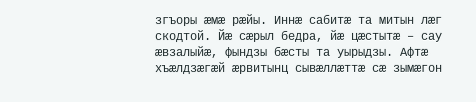згъоры æмæ рæйы. Иннæ сабитæ та митын лæг скодтой. Йæ сæрыл бедра, йæ цæстытæ – сау æвзалыйæ, фындзы бæсты та уырыдзы. Афтæ хъæлдзæгæй æрвитынц сывæллæттæ сæ зымæгон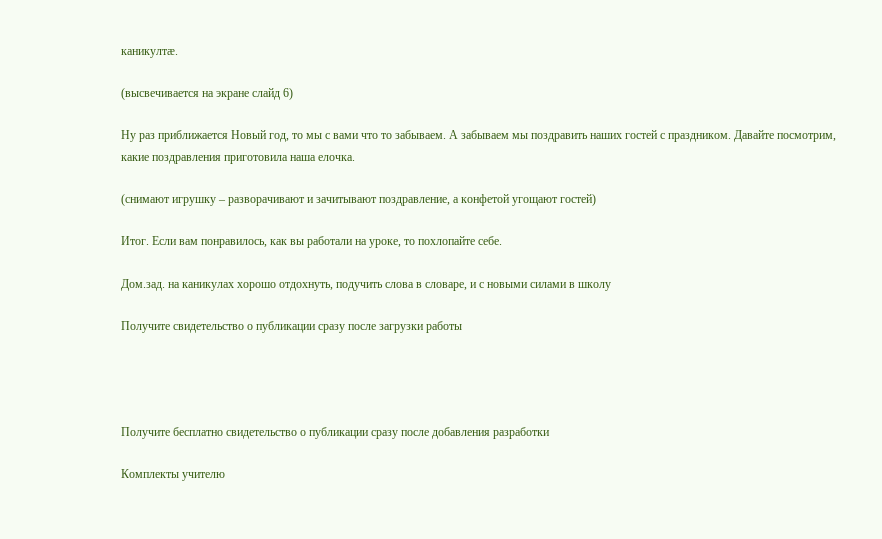каникултæ.

(высвечивается на экране слайд 6)

Ну раз приближается Новый год, то мы с вами что то забываем. А забываем мы поздравить наших гостей с праздником. Давайте посмотрим, какие поздравления приготовила наша елочка.

(снимают игрушку – разворачивают и зачитывают поздравление, а конфетой угощают гостей)

Итог. Если вам понравилось, как вы работали на уроке, то похлопайте себе.

Дом.зад. на каникулах хорошо отдохнуть, подучить слова в словаре, и с новыми силами в школу

Получите свидетельство о публикации сразу после загрузки работы




Получите бесплатно свидетельство о публикации сразу после добавления разработки

Комплекты учителю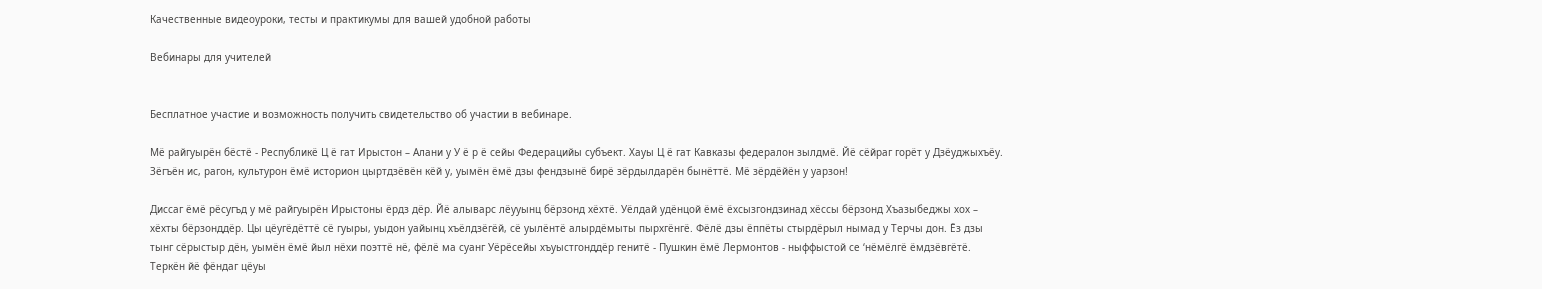Качественные видеоуроки, тесты и практикумы для вашей удобной работы

Вебинары для учителей


Бесплатное участие и возможность получить свидетельство об участии в вебинаре.

Мё райгуырён бёстё - Республикё Ц ё гат Ирыстон – Алани у У ё р ё сейы Федерацийы субъект. Хауы Ц ё гат Кавказы федералон зылдмё. Йё сёйраг горёт у Дзёуджыхъёу. Зёгъён ис, рагон, культурон ёмё историон цыртдзёвён кёй у, уымён ёмё дзы фендзынё бирё зёрдылдарён бынёттё. Мё зёрдёйён у уарзон!

Диссаг ёмё рёсугъд у мё райгуырён Ирыстоны ёрдз дёр. Йё алыварс лёууынц бёрзонд хёхтё. Уёлдай удёнцой ёмё ёхсызгондзинад хёссы бёрзонд Хъазыбеджы хох – хёхты бёрзонддёр. Цы цёугёдёттё сё гуыры, уыдон уайынц хъёлдзёгёй, сё уылёнтё алырдёмыты пырхгёнгё. Фёлё дзы ёппёты стырдёрыл нымад у Терчы дон. Ёз дзы тынг сёрыстыр дён, уымён ёмё йыл нёхи поэттё нё, фёлё ма суанг Уёрёсейы хъуыстгонддёр генитё - Пушкин ёмё Лермонтов - ныффыстой се ‘нёмёлгё ёмдзёвгётё. Теркён йё фёндаг цёуы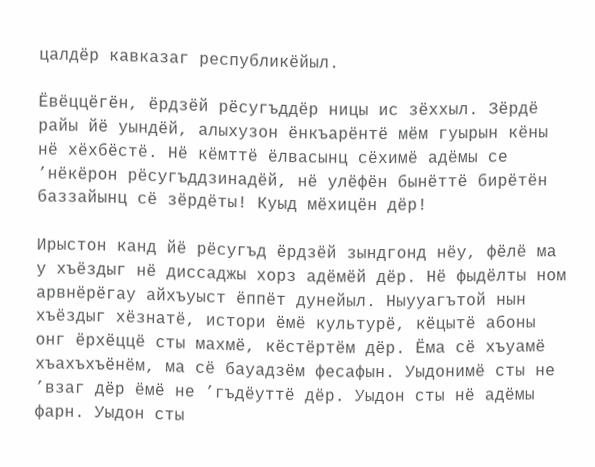цалдёр кавказаг республикёйыл.

Ёвёццёгён, ёрдзёй рёсугъддёр ницы ис зёххыл. Зёрдё райы йё уындёй, алыхузон ёнкъарёнтё мём гуырын кёны нё хёхбёстё. Нё кёмттё ёлвасынц сёхимё адёмы се ’нёкёрон рёсугъддзинадёй, нё улёфён бынёттё бирётён баззайынц сё зёрдёты! Куыд мёхицён дёр!

Ирыстон канд йё рёсугъд ёрдзёй зындгонд нёу, фёлё ма у хъёздыг нё диссаджы хорз адёмёй дёр. Нё фыдёлты ном арвнёрёгау айхъуыст ёппёт дунейыл. Ныууагътой нын хъёздыг хёзнатё, истори ёмё культурё, кёцытё абоны онг ёрхёццё сты махмё, кёстёртём дёр. Ёма сё хъуамё хъахъхъёнём, ма сё бауадзём фесафын. Уыдонимё сты не ’взаг дёр ёмё не ’гъдёуттё дёр. Уыдон сты нё адёмы фарн. Уыдон сты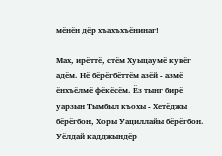мёнён дёр хъахъхъёнинаг!

Мах, ирёттё, стём Хуыцаумё кувёг адём. Нё бёрёгбёттём азёй - азмё ёнхъёлмё фёкёсём. Ёз тынг бирё уарзын Тымбыл къохы - Хетёджы бёрёгбон, Хоры Уациллайы бёрёгбон. Уёлдай кадджындёр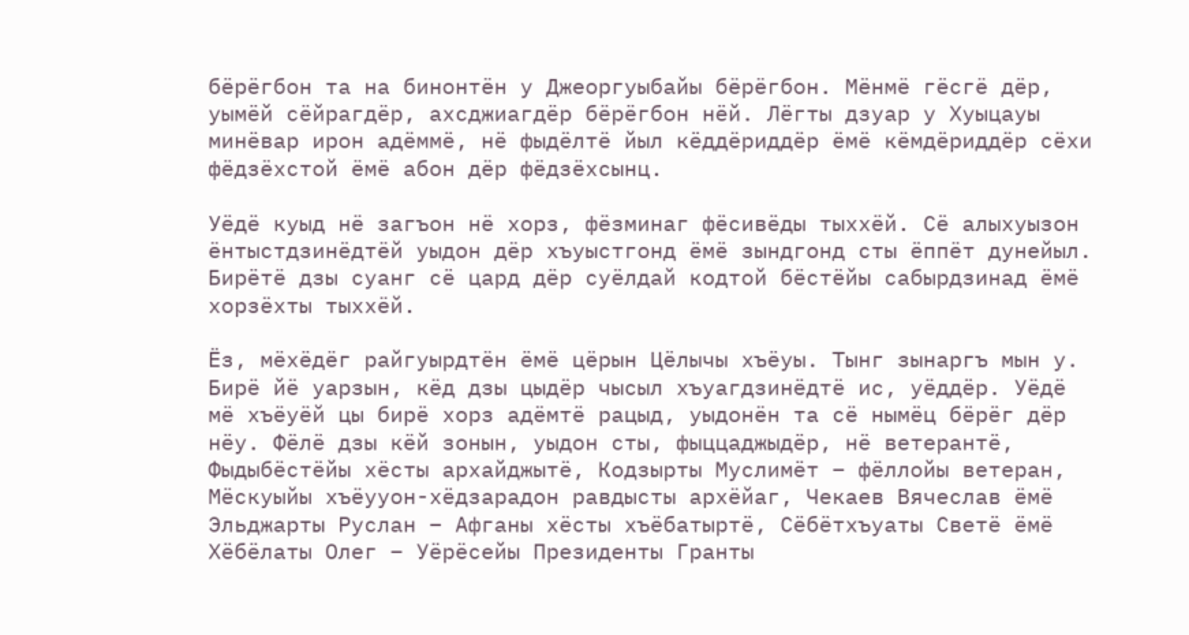бёрёгбон та на бинонтён у Джеоргуыбайы бёрёгбон. Мёнмё гёсгё дёр, уымёй сёйрагдёр, ахсджиагдёр бёрёгбон нёй. Лёгты дзуар у Хуыцауы минёвар ирон адёммё, нё фыдёлтё йыл кёддёриддёр ёмё кёмдёриддёр сёхи фёдзёхстой ёмё абон дёр фёдзёхсынц.

Уёдё куыд нё загъон нё хорз, фёзминаг фёсивёды тыххёй. Сё алыхуызон ёнтыстдзинёдтёй уыдон дёр хъуыстгонд ёмё зындгонд сты ёппёт дунейыл. Бирётё дзы суанг сё цард дёр суёлдай кодтой бёстёйы сабырдзинад ёмё хорзёхты тыххёй.

Ёз, мёхёдёг райгуырдтён ёмё цёрын Цёлычы хъёуы. Тынг зынаргъ мын у. Бирё йё уарзын, кёд дзы цыдёр чысыл хъуагдзинёдтё ис, уёддёр. Уёдё мё хъёуёй цы бирё хорз адёмтё рацыд, уыдонён та сё нымёц бёрёг дёр нёу. Фёлё дзы кёй зонын, уыдон сты, фыццаджыдёр, нё ветерантё, Фыдыбёстёйы хёсты архайджытё, Кодзырты Муслимёт – фёллойы ветеран, Мёскуыйы хъёууон-хёдзарадон равдысты архёйаг, Чекаев Вячеслав ёмё Эльджарты Руслан – Афганы хёсты хъёбатыртё, Сёбётхъуаты Светё ёмё Хёбёлаты Олег – Уёрёсейы Президенты Гранты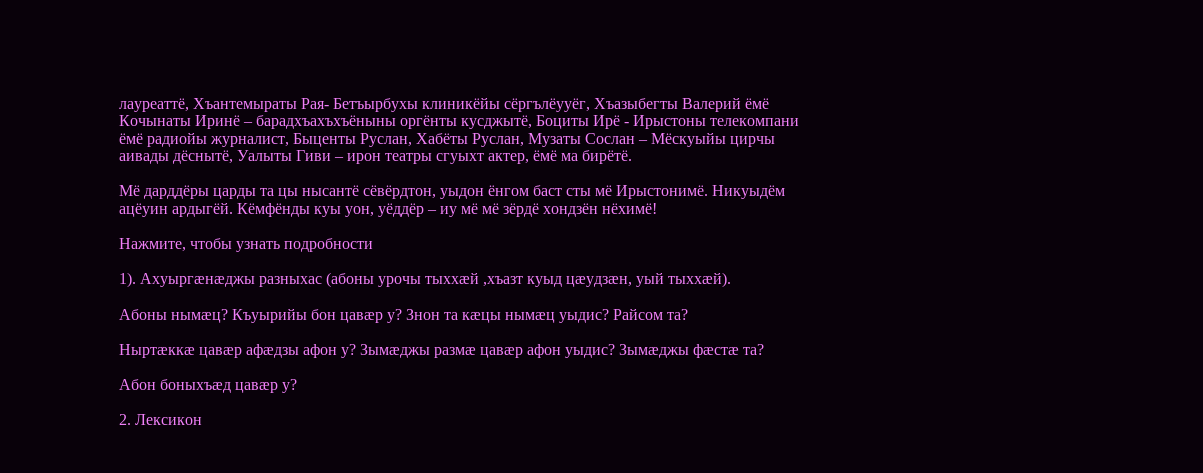лауреаттё, Хъантемыраты Рая- Бетъырбухы клиникёйы сёргълёууёг, Хъазыбегты Валерий ёмё Кочынаты Иринё – барадхъахъхъёныны оргёнты кусджытё, Боциты Ирё - Ирыстоны телекомпани ёмё радиойы журналист, Быценты Руслан, Хабёты Руслан, Музаты Сослан – Мёскуыйы цирчы аивады дёснытё, Уалыты Гиви – ирон театры сгуыхт актер, ёмё ма бирётё.

Мё дарддёры царды та цы нысантё сёвёрдтон, уыдон ёнгом баст сты мё Ирыстонимё. Никуыдём ацёуин ардыгёй. Кёмфёнды куы уон, уёддёр – иу мё мё зёрдё хондзён нёхимё!

Нажмите, чтобы узнать подробности

1). Ахуыргæнæджы разныхас (абоны урочы тыххæй ,хъазт куыд цæудзæн, уый тыххæй).

Абоны нымæц? Къуырийы бон цавæр у? Знон та кæцы нымæц уыдис? Райсом та?

Ныртæккæ цавæр афæдзы афон у? Зымæджы размæ цавæр афон уыдис? Зымæджы фæстæ та?

Абон боныхъæд цавæр у?

2. Лексикон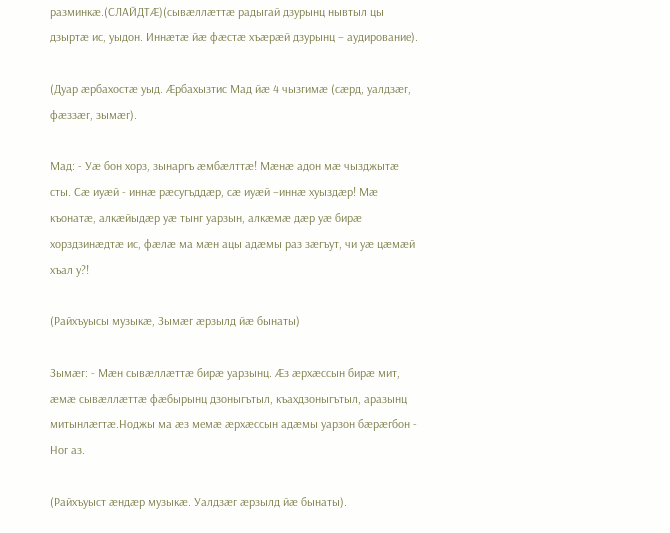разминкæ.(СЛАЙДТÆ)(сывæллæттæ радыгай дзурынц нывтыл цы дзыртæ ис, уыдон. Иннæтæ йæ фæстæ хъæрæй дзурынц – аудирование).

(Дуар æрбахостæ уыд. Æрбахызтис Мад йæ 4 чызгимæ (сæрд, уалдзæг, фæззæг, зымæг).

Мад: - Уæ бон хорз, зынаргъ æмбæлттæ! Мæнæ адон мæ чызджытæ сты. Сæ иуæй - иннæ рæсугъддæр, сæ иуæй –иннæ хуыздæр! Мæ къонатæ, алкæйыдæр уæ тынг уарзын, алкæмæ дæр уæ бирæ хорздзинæдтæ ис, фæлæ ма мæн ацы адæмы раз зæгъут, чи уæ цæмæй хъал у?!

(Райхъуысы музыкæ, Зымæг æрзылд йæ бынаты)

Зымæг: - Мæн сывæллæттæ бирæ уарзынц. Æз æрхæссын бирæ мит, æмæ сывæллæттæ фæбырынц дзоныгътыл, къахдзоныгътыл, аразынц митынлæгтæ.Ноджы ма æз мемæ æрхæссын адæмы уарзон бæрæгбон - Ног аз.

(Райхъуыст æндæр музыкæ. Уалдзæг æрзылд йæ бынаты).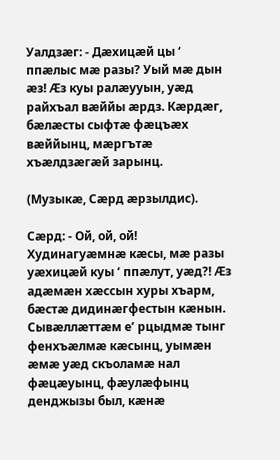Уалдзæг: - Дæхицæй цы ‘ ппæлыс мæ разы? Уый мæ дын æз! Æз куы ралæууын, уæд райхъал вæййы æрдз. Кæрдæг, бæлæсты сыфтæ фæцъæх вæййынц, мæргътæ хъæлдзæгæй зарынц.

(Музыкæ, Сæрд æрзылдис).

Сæрд: - Ой, ой, ой! Худинагуæмнæ кæсы, мæ разы уæхицæй куы ‘ ппæлут, уæд?! Æз адæмæн хæссын хуры хъарм, бæстæ дидинæгфестын кæнын. Сывæллæттæм е’ рцыдмæ тынг фенхъæлмæ кæсынц, уымæн æмæ уæд скъоламæ нал фæцæуынц, фæулæфынц денджызы был, кæнæ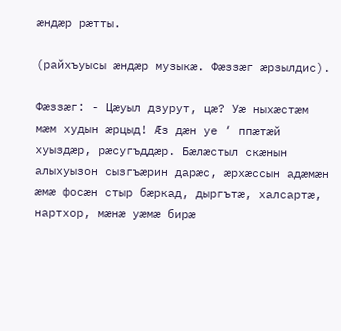æндæр рæтты.

(райхъуысы æндæр музыкæ. Фæззæг æрзылдис).

Фæззæг: - Цæуыл дзурут, цæ? Уæ ныхæстæм мæм худын æрцыд! Æз дæн уе ‘ ппæтæй хуыздæр, рæсугъддæр. Бæлæстыл скæнын алыхуызон сызгъæрин дарæс, æрхæссын адæмæн æмæ фосæн стыр бæркад, дыргътæ, халсартæ, нартхор, мæнæ уæмæ бирæ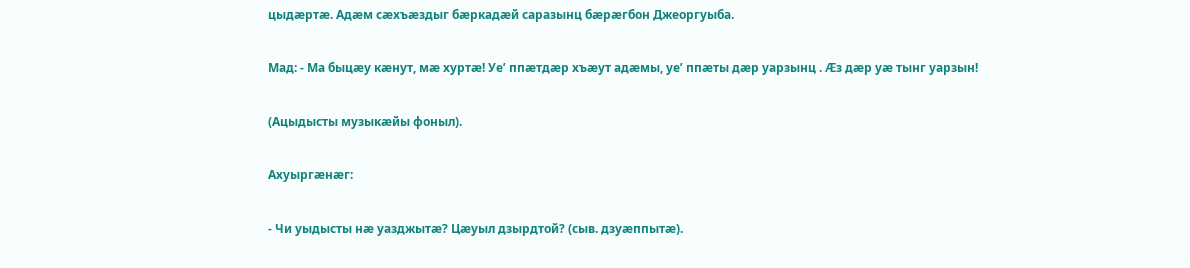цыдæртæ. Адæм сæхъæздыг бæркадæй саразынц бæрæгбон Джеоргуыба.

Мад: - Ма быцæу кæнут, мæ хуртæ! Уе’ ппæтдæр хъæут адæмы, уе’ ппæты дæр уарзынц . Æз дæр уæ тынг уарзын!

(Ацыдысты музыкæйы фоныл).

Ахуыргæнæг:

- Чи уыдысты нæ уазджытæ? Цæуыл дзырдтой? (сыв. дзуæппытæ).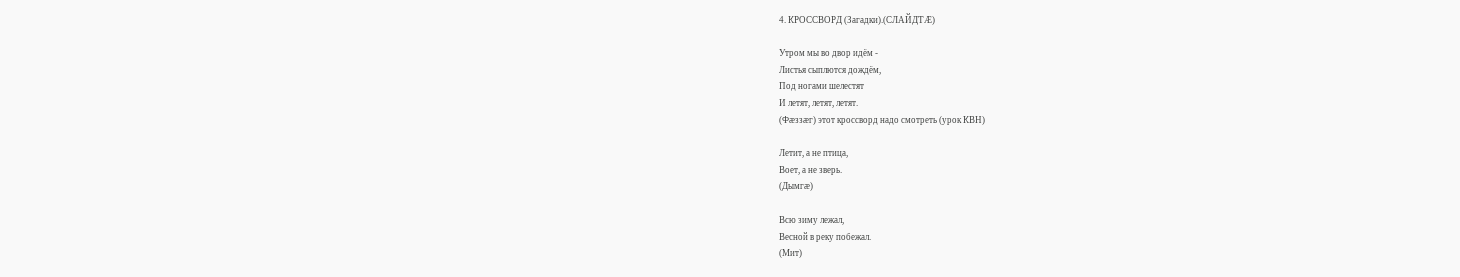4. КРОССВОРД (Загадки).(СЛАЙДТÆ)

Утром мы во двор идём -
Листья сыплются дождём,
Под ногами шелестят
И летят, летят, летят.
(Фæззæг) этот кроссворд надо смотреть (урок КВН)

Летит, а не птица,
Воет, а не зверь.
(Дымгæ)

Всю зиму лежал,
Весной в реку побежал.
(Мит)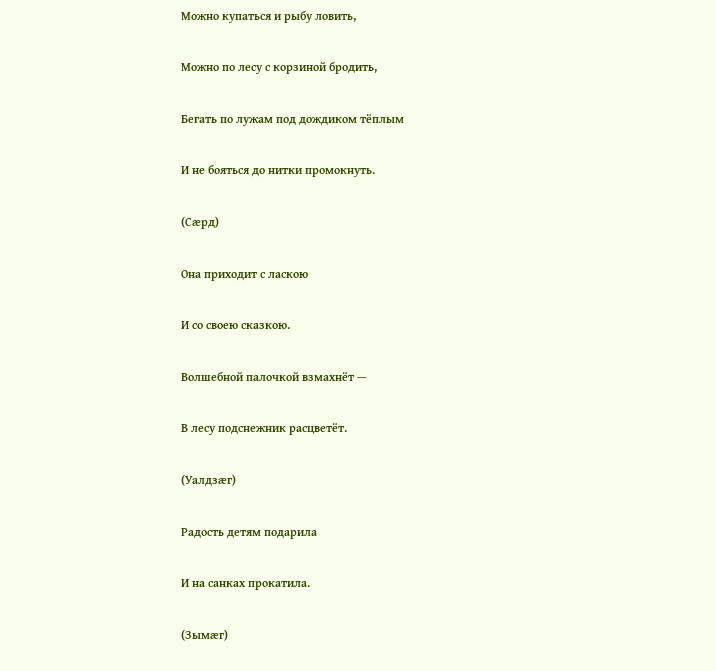Можно купаться и рыбу ловить,

Можно по лесу с корзиной бродить,

Бегать по лужам под дождиком тёплым

И не бояться до нитки промокнуть.

(Сæрд)

Она приходит с ласкою

И со своею сказкою.

Волшебной палочкой взмахнёт —

В лесу подснежник расцветёт.

(Уалдзæг)

Радость детям подарила

И на санках прокатила.

(Зымæг)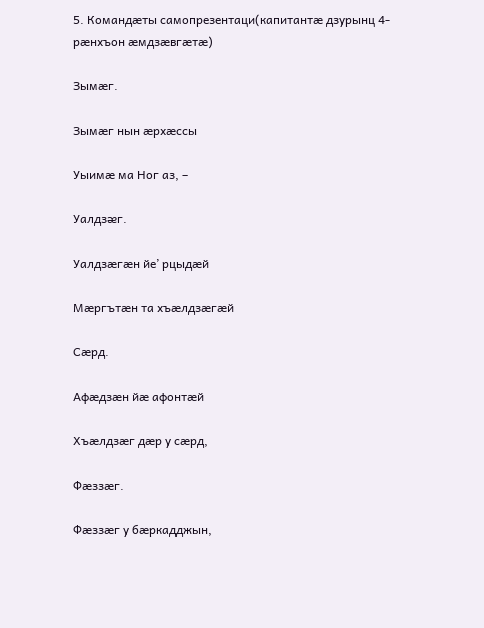5. Командæты самопрезентаци(капитантæ дзурынц 4-рæнхъон æмдзæвгæтæ)

Зымæг.

Зымæг нын æрхæссы

Уыимæ ма Ног аз, –

Уалдзᴂг.

Уалдзæгæн йе’ рцыдæй

Мæргътæн та хъæлдзæгæй

Сæрд.

Афæдзæн йæ афонтæй

Хъæлдзæг дæр у сæрд,

Фæззæг.

Фæззæг у бæркадджын,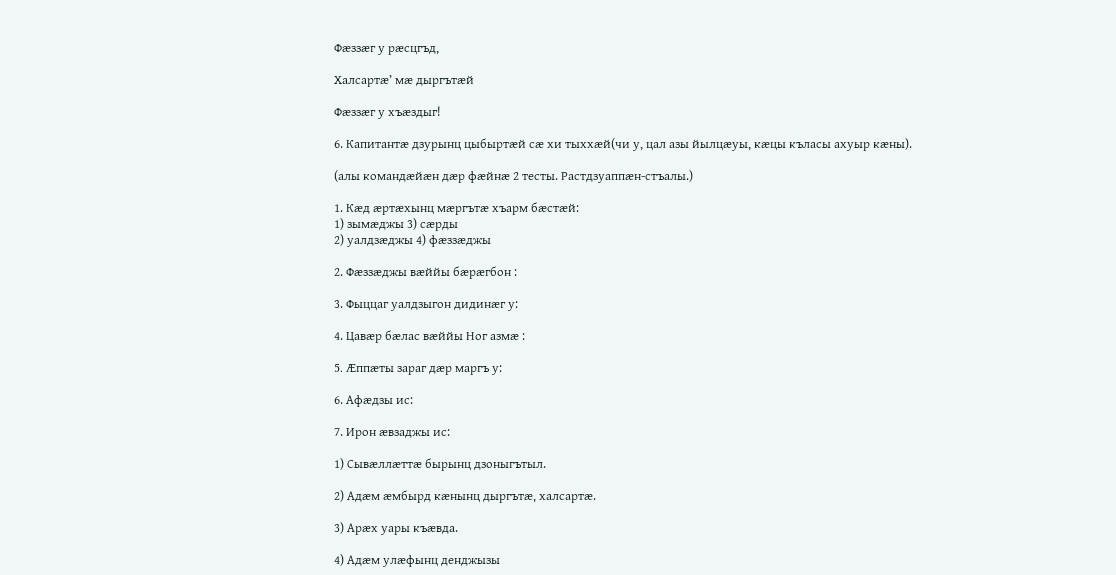Фæззæг у рæсцгъд,

Халсартæ’ мæ дыргътæй

Фæззæг у хъæздыг!

6. Капитантæ дзурынц цыбыртæй сæ хи тыххæй(чи у, цал азы йылцæуы, кæцы къласы ахуыр кæны).

(алы командæйæн дæр фæйнæ 2 тесты. Растдзуаппæн-стъалы.)

1. Кæд æртæхынц мæргътæ хъарм бæстæй:
1) зымæджы 3) сæрды
2) уалдзæджы 4) фæззæджы

2. Фæззæджы вæййы бæрæгбон :

3. Фыццаг уалдзыгон дидинæг у:

4. Цавæр бæлас вæййы Ног азмæ :

5. Æппæты зараг дæр маргъ у:

6. Афæдзы ис:

7. Ирон æвзаджы ис:

1) Сывæллæттæ бырынц дзоныгътыл.

2) Адæм æмбырд кæнынц дыргътæ, халсартæ.

3) Арæх уары къæвда.

4) Адæм улæфынц денджызы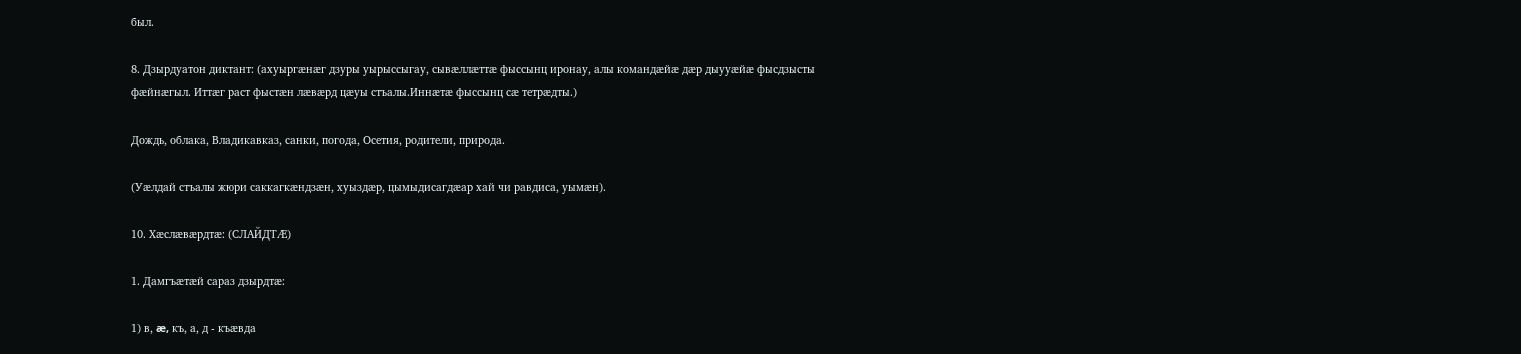был.

8. Дзырдуатон диктант: (ахуыргæнæг дзуры уырыссыгау, сывæллæттæ фыссынц иронау, алы командæйæ дæр дыууæйæ фысдзысты фæйнæгыл. Иттæг раст фыстæн лæвæрд цæуы стъалы.Иннæтæ фыссынц сæ тетрæдты.)

Дождь, облака, Владикавказ, санки, погода, Осетия, родители, природа.

(Уæлдай стъалы жюри саккагкæндзæн, хуыздæр, цымыдисагдæар хай чи равдиса, уымæн).

10. Хæслæвæрдтæ: (СЛАЙДТÆ)

1. Дамгъæтæй сараз дзырдтæ:

1) в, æ, къ, а, д - къæвда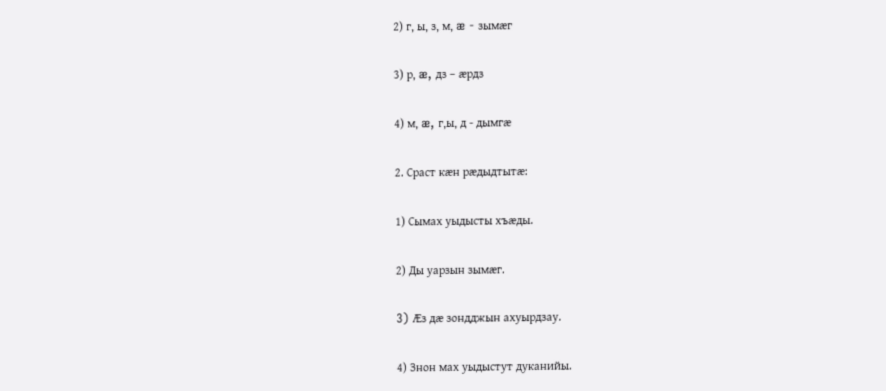2) г, ы, з, м, æ - зымæг

3) р, æ, дз – æрдз

4) м, æ, г,ы, д - дымгæ

2. Сраст кæн рæдыдтытæ:

1) Сымах уыдысты хъæды.

2) Ды уарзын зымæг.

3) Æз дæ зондджын ахуырдзау.

4) Знон мах уыдыстут дуканийы.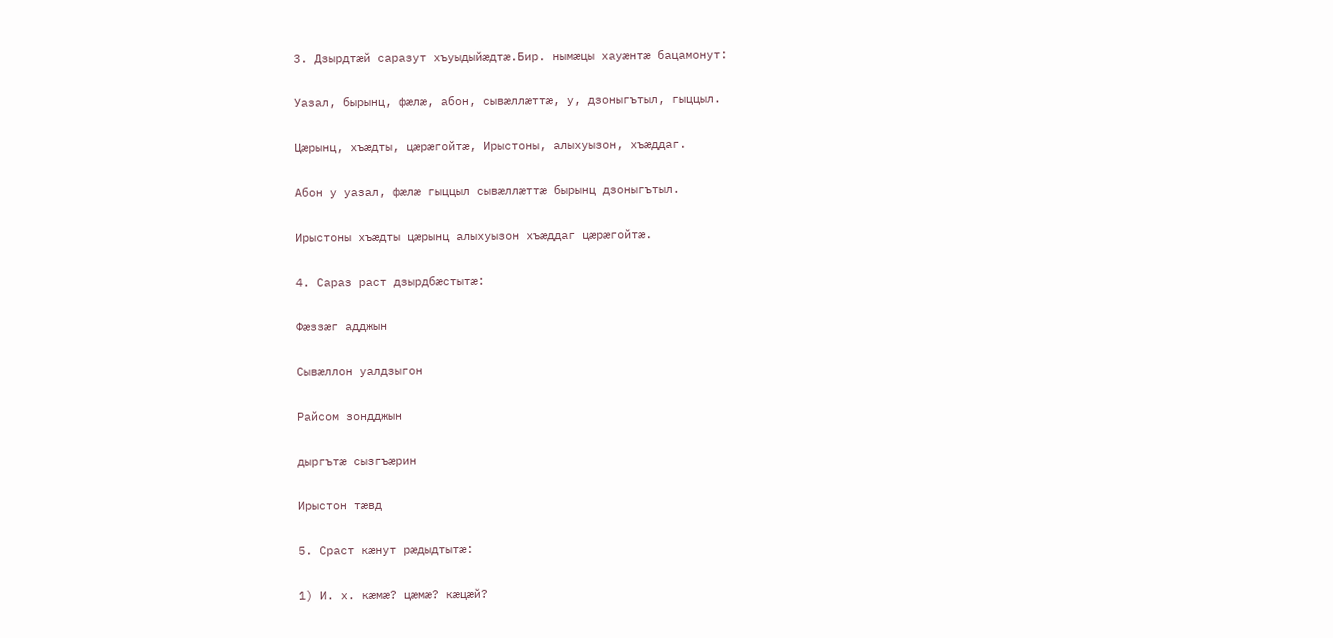3. Дзырдтæй саразут хъуыдыйæдтæ.Бир. нымæцы хауæнтæ бацамонут:

Уазал, бырынц, фæлæ, абон, сывæллæттæ, у, дзоныгътыл, гыццыл.

Цæрынц, хъæдты, цæрæгойтæ, Ирыстоны, алыхуызон, хъæддаг.

Абон у уазал, фæлæ гыццыл сывæллæттæ бырынц дзоныгътыл.

Ирыстоны хъæдты цæрынц алыхуызон хъæддаг цæрæгойтæ.

4. Сараз раст дзырдбæстытæ:

Фæззæг адджын

Сывæллон уалдзыгон

Райсом зондджын

дыргътæ сызгъæрин

Ирыстон тæвд

5. Сраст кæнут рæдыдтытæ:

1) И. х. кæмæ? цæмæ? кæцæй?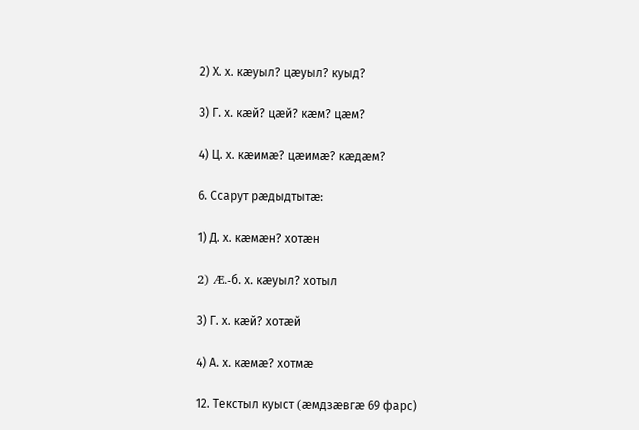2) Х. х. кæуыл? цæуыл? куыд?

3) Г. х. кæй? цæй? кæм? цæм?

4) Ц. х. кæимæ? цæимæ? кæдæм?

6. Ссарут рæдыдтытæ:

1) Д. х. кæмæн? хотæн

2) Æ.-б. х. кæуыл? хотыл

3) Г. х. кæй? хотæй

4) А. х. кæмæ? хотмæ

12. Текстыл куыст (æмдзæвгæ 69 фарс)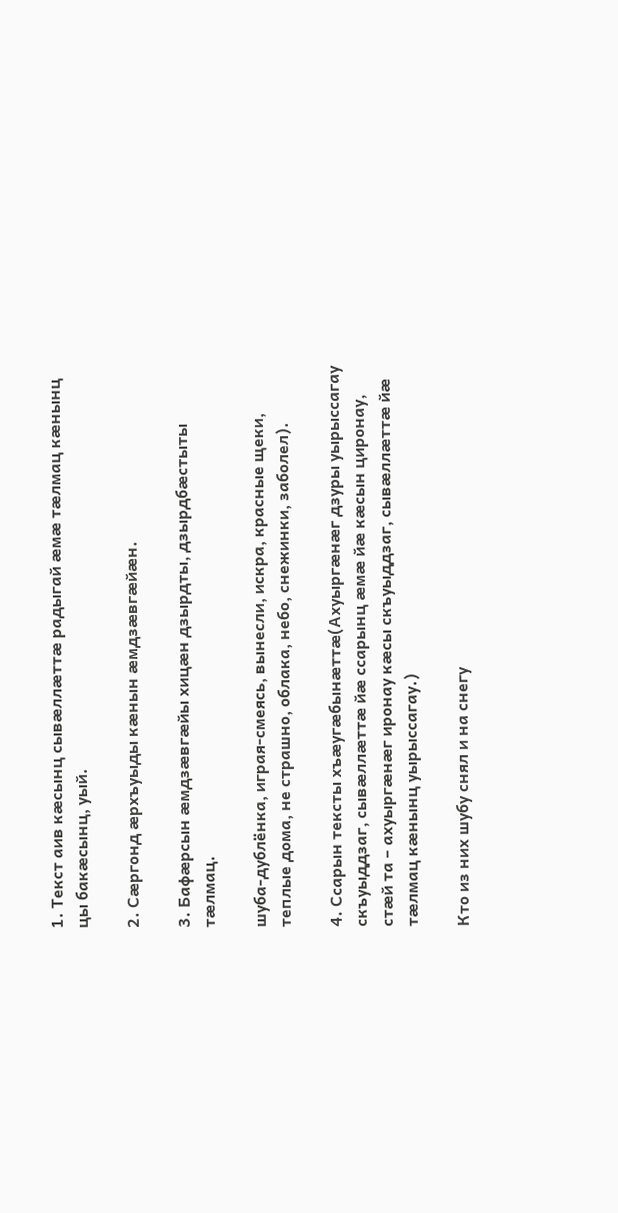1. Текст аив кæсынц сывæллæттæ радыгай æмæ тæлмац кæнынц цы бакæсынц, уый.

2. Сæргонд æрхъуыды кæнын æмдзæвгæйæн.

3. Бафæрсын æмдзæвгæйы хицæн дзырдты, дзырдбæстыты тæлмац.

шуба-дублёнка, играя-смеясь, вынесли, искра, красные щеки, теплые дома, не страшно, облака, небо, снежинки, заболел).

4. Ссарын тексты хъæугæбынæттæ(Ахуыргæнæг дзуры уырыссагау скъуыддзаг, сывæллæттæ йæ ссарынц æмæ йæ кæсын циронау, стæй та – ахуыргæнæг иронау кæсы скъуыддзаг, сывæллæттæ йæ тæлмац кæнынц уырыссагау.)

Кто из них шубу снял и на снегу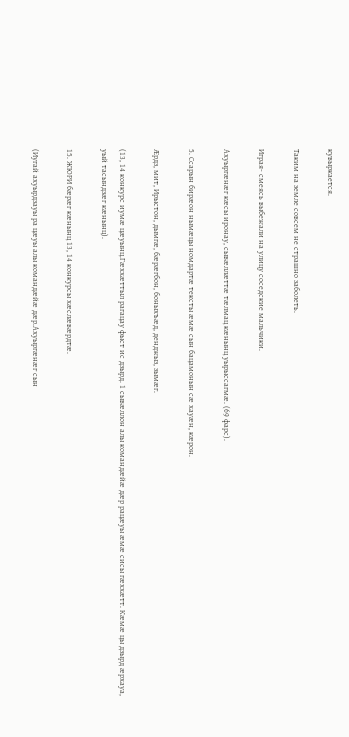кувыркается.

Таким на земле совсем не страшно заболеть.

Играя- смеясь выбежали на улицу соседские мальчики.

Ахуыргæнæг кæсы иронау, сывæллæттæ тæлмац кæнынц уырыссагмæ. (69 фарс).

5. Ссарын бирæон нымæцы номдартæ тексты æмæ сын бацамонын сæ хауæн, кæрон.

Æрдз, мит, Ирыстон, дымгæ, бæрæгбон, боныхъæд, денджыз, зымæг.

(13, 14 конкурс иумæ цæуынц.Гæххæттыл рагацау фыст ис дзырд. 1 сывæллон алы командæйæ дæр рацæуы æмæ сисы гæххæтт. Кæмæ цы дзырд æрхауа, уый тасындзæг кæнынц).

15. ЖЮРИ бæрæг кæнынц 13, 14 конкурсы хæслæвæрдтæ.

(Иугай ахуырдзауы ра цæуы алы командæйæ дæр.Ахуыргæнæг сын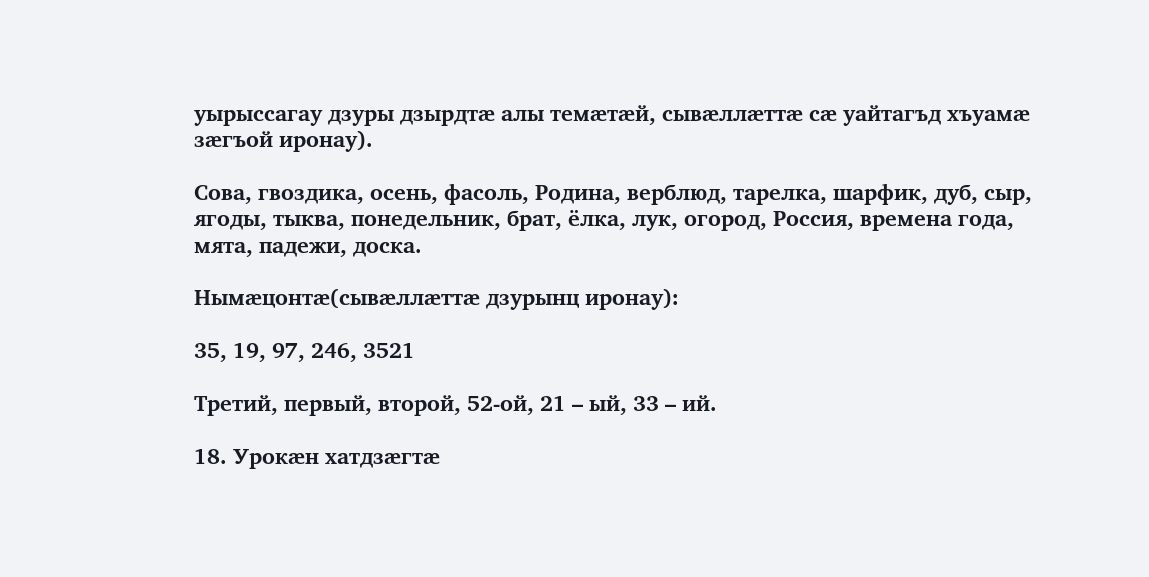уырыссагау дзуры дзырдтæ алы темæтæй, сывæллæттæ сæ уайтагъд хъуамæ зæгъой иронау).

Сова, гвоздика, осень, фасоль, Родина, верблюд, тарелка, шарфик, дуб, сыр, ягоды, тыква, понедельник, брат, ёлка, лук, огород, Россия, времена года, мята, падежи, доска.

Нымæцонтæ(сывæллæттæ дзурынц иронау):

35, 19, 97, 246, 3521

Третий, первый, второй, 52-ой, 21 – ый, 33 – ий.

18. Урокæн хатдзæгтæ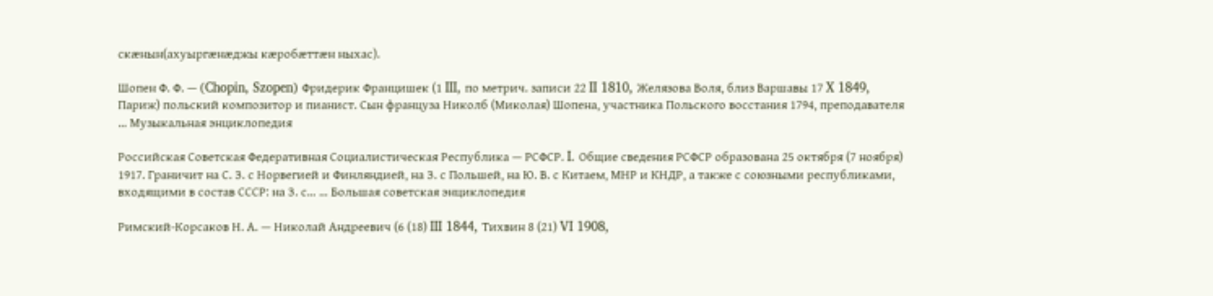скæнын(ахуыргæнæджы кæробæттæн ныхас).

Шопен Ф. Ф. — (Chopin, Szopen) Фридерик Францишек (1 III, по метрич. записи 22 II 1810, Желязова Воля, близ Варшавы 17 X 1849, Париж) польский композитор и пианист. Сын француза Николб (Миколая) Шопена, участника Польского восстания 1794, преподавателя … Музыкальная энциклопедия

Российская Советская Федеративная Социалистическая Республика — РСФСР. I. Общие сведения РСФСР образована 25 октября (7 ноября) 1917. Граничит на С. З. с Норвегией и Финляндией, на З. с Польшей, на Ю. В. с Китаем, МНР и КНДР, а также с союзными республиками, входящими в состав СССР: на З. с… … Большая советская энциклопедия

Римский-Корсаков Н. А. — Николай Андреевич (6 (18) III 1844, Тихвин 8 (21) VI 1908,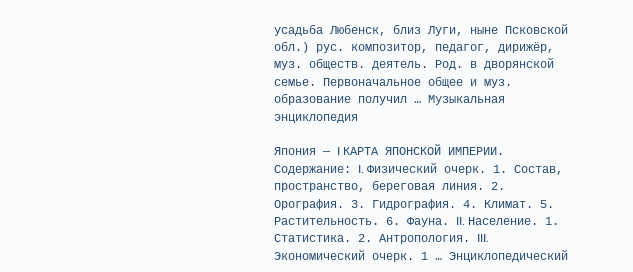усадьба Любенск, близ Луги, ныне Псковской обл.) рус. композитор, педагог, дирижёр, муз. обществ. деятель. Род. в дворянской семье. Первоначальное общее и муз. образование получил … Музыкальная энциклопедия

Япония — I КАРТА ЯПОНСКОЙ ИМПЕРИИ. Содержание: I. Физический очерк. 1. Состав, пространство, береговая линия. 2. Орография. 3. Гидрография. 4. Климат. 5. Растительность. 6. Фауна. II. Население. 1. Статистика. 2. Антропология. III. Экономический очерк. 1 … Энциклопедический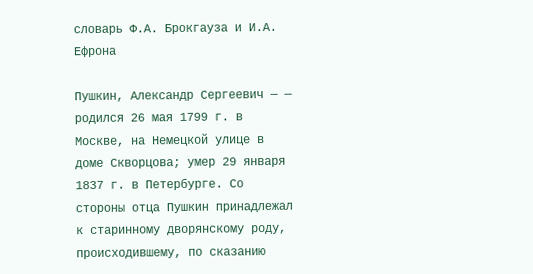словарь Ф.А. Брокгауза и И.А. Ефрона

Пушкин, Александр Сергеевич — — родился 26 мая 1799 г. в Москве, на Немецкой улице в доме Скворцова; умер 29 января 1837 г. в Петербурге. Со стороны отца Пушкин принадлежал к старинному дворянскому роду, происходившему, по сказанию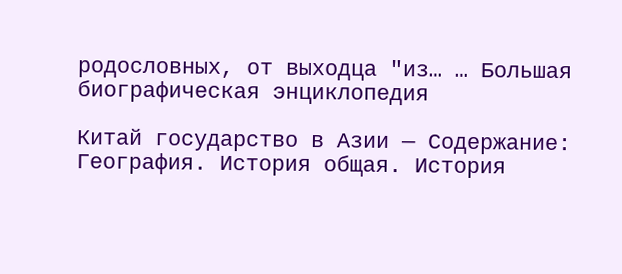родословных, от выходца "из… … Большая биографическая энциклопедия

Китай государство в Азии — Содержание: География. История общая. История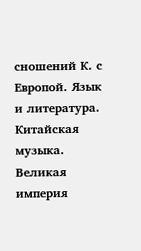сношений К. с Европой. Язык и литература. Китайская музыка. Великая империя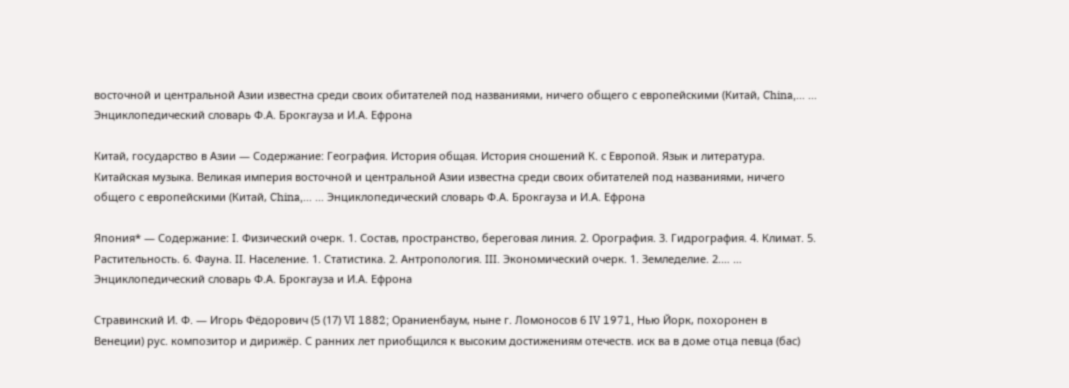восточной и центральной Азии известна среди своих обитателей под названиями, ничего общего с европейскими (Китай, China,… … Энциклопедический словарь Ф.А. Брокгауза и И.А. Ефрона

Китай, государство в Азии — Содержание: География. История общая. История сношений К. с Европой. Язык и литература. Китайская музыка. Великая империя восточной и центральной Азии известна среди своих обитателей под названиями, ничего общего с европейскими (Китай, China,… … Энциклопедический словарь Ф.А. Брокгауза и И.А. Ефрона

Япония* — Содержание: I. Физический очерк. 1. Состав, пространство, береговая линия. 2. Орография. 3. Гидрография. 4. Климат. 5. Растительность. 6. Фауна. II. Население. 1. Статистика. 2. Антропология. III. Экономический очерк. 1. Земледелие. 2.… … Энциклопедический словарь Ф.А. Брокгауза и И.А. Ефрона

Стравинский И. Ф. — Игорь Фёдорович (5 (17) VI 1882; Ораниенбаум, ныне г. Ломоносов 6 IV 1971, Нью Йорк, похоронен в Венеции) рус. композитор и дирижёр. С ранних лет приобщился к высоким достижениям отечеств. иск ва в доме отца певца (бас)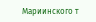Мариинского т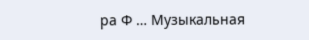ра Ф … Музыкальная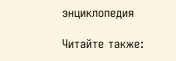энциклопедия

Читайте также: